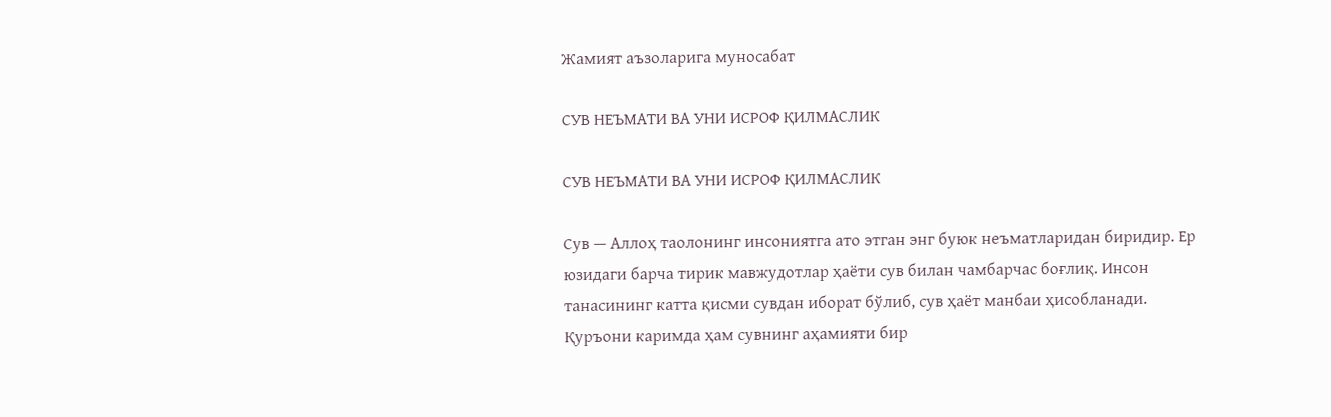Жамият аъзоларига муносабат

СУВ НЕЪМАТИ ВА УНИ ИСРОФ ҚИЛМАСЛИК

СУВ НЕЪМАТИ ВА УНИ ИСРОФ ҚИЛМАСЛИК

Сув — Аллоҳ таолонинг инсониятга ато этган энг буюк неъматларидан биридир. Ер юзидаги барча тирик мавжудотлар ҳаёти сув билан чамбарчас боғлиқ. Инсон танасининг катта қисми сувдан иборат бўлиб, сув ҳаёт манбаи ҳисобланади. Қуръони каримда ҳам сувнинг аҳамияти бир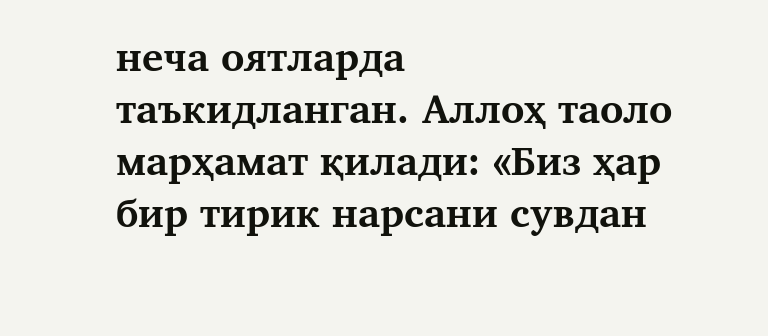неча оятларда таъкидланган. Аллоҳ таоло марҳамат қилади: «Биз ҳар бир тирик нарсани сувдан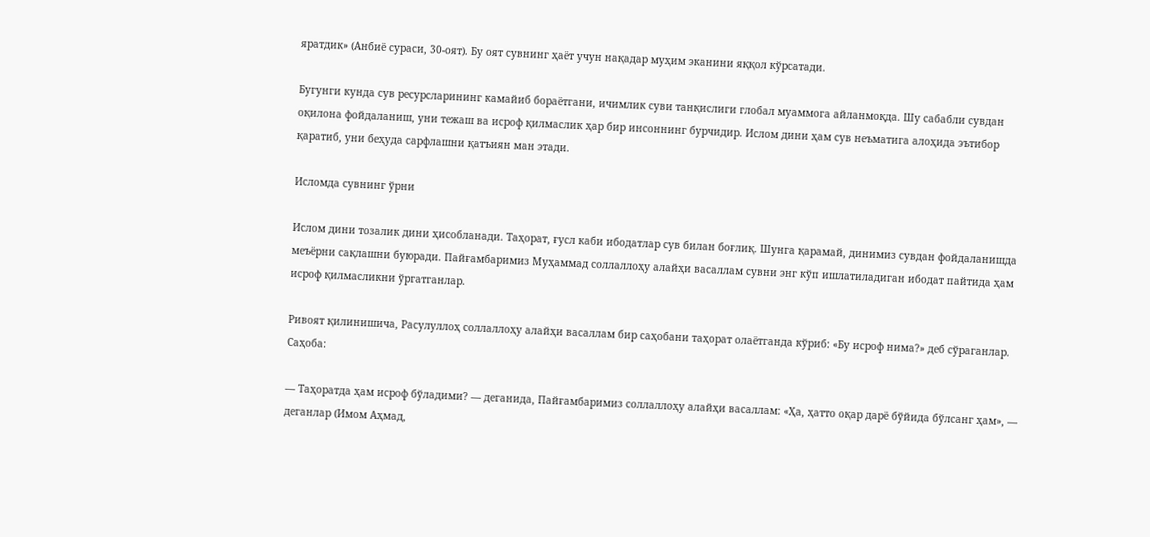яратдик» (Анбиё сураси, 30-оят). Бу оят сувнинг ҳаёт учун нақадар муҳим эканини яққол кўрсатади.

Бугунги кунда сув ресурсларининг камайиб бораётгани, ичимлик суви танқислиги глобал муаммога айланмоқда. Шу сабабли сувдан оқилона фойдаланиш, уни тежаш ва исроф қилмаслик ҳар бир инсоннинг бурчидир. Ислом дини ҳам сув неъматига алоҳида эътибор қаратиб, уни беҳуда сарфлашни қатъиян ман этади.

Исломда сувнинг ўрни

Ислом дини тозалик дини ҳисобланади. Таҳорат, ғусл каби ибодатлар сув билан боғлиқ. Шунга қарамай, динимиз сувдан фойдаланишда меъёрни сақлашни буюради. Пайғамбаримиз Муҳаммад соллаллоҳу алайҳи васаллам сувни энг кўп ишлатиладиган ибодат пайтида ҳам исроф қилмасликни ўргатганлар.

Ривоят қилинишича, Расулуллоҳ соллаллоҳу алайҳи васаллам бир саҳобани таҳoрат олаётганда кўриб: «Бу исроф нима?» деб сўраганлар. Саҳоба:

— Таҳоратда ҳам исроф бўладими? — деганида, Пайғамбаримиз соллаллоҳу алайҳи васаллам: «Ҳа, ҳатто оқар дарё бўйида бўлсанг ҳам», — деганлар (Имом Аҳмад,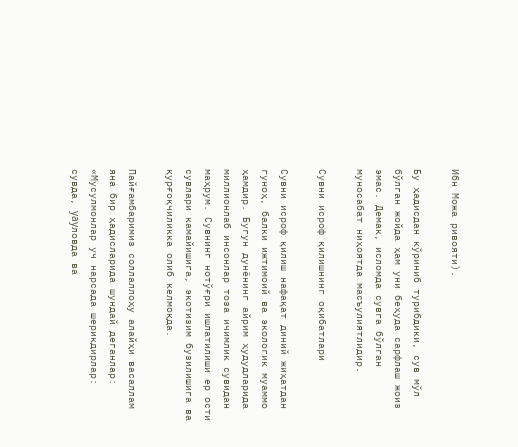Ибн Можа ривояти).

Бу ҳадисдан кўриниб турибдики, сув мўл бўлган жойда ҳам уни беҳуда сарфлаш жоиз эмас. Демак, исломда сувга бўлган муносабат ниҳоятда масъулиятлидир.

Сувни исроф қилишнинг оқибатлари

Сувни исроф қилиш нафақат диний жиҳатдан гуноҳ, балки ижтимоий ва экологик муаммо ҳамдир. Бугун дунёнинг айрим ҳудудларида миллионлаб инсонлар тоза ичимлик сувидан маҳрум. Сувнинг нотўғри ишлатилиши ер ости сувлари камайишига, экотизим бузилишига ва қурғоқчиликка олиб келмоқда.

Пайғамбаримиз соллаллоҳу алайҳи васаллам яна бир ҳадисларида шундай деганлар: «Мусулмонлар уч нарсада шерикдирлар: сувда, yayловда ва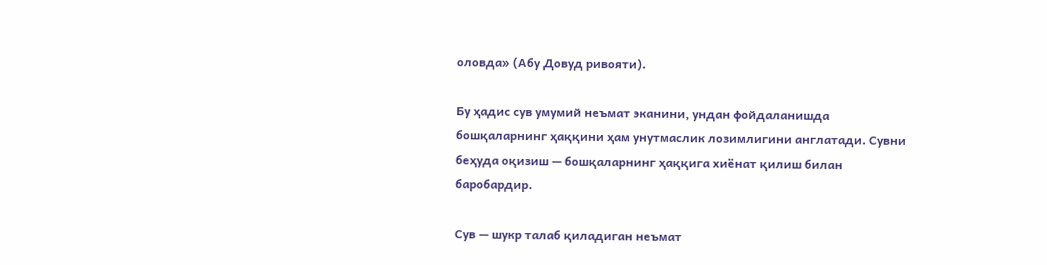оловда» (Абу Довуд ривояти).

Бу ҳадис сув умумий неъмат эканини, ундан фойдаланишда бошқаларнинг ҳаққини ҳам унутмаслик лозимлигини англатади. Сувни беҳуда оқизиш — бошқаларнинг ҳаққига хиёнат қилиш билан баробардир.

Сув — шукр талаб қиладиган неъмат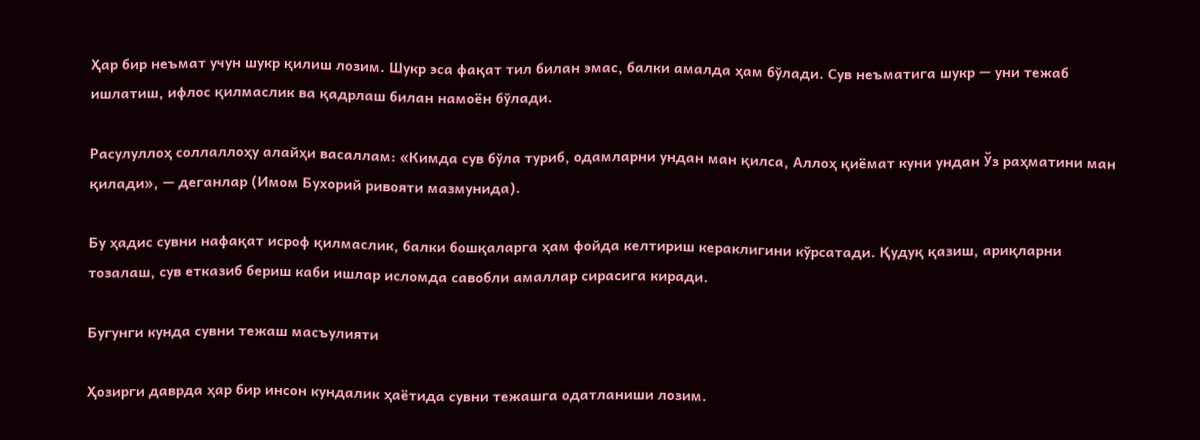Ҳар бир неъмат учун шукр қилиш лозим. Шукр эса фақат тил билан эмас, балки амалда ҳам бўлади. Сув неъматига шукр — уни тежаб ишлатиш, ифлос қилмаслик ва қадрлаш билан намоён бўлади.

Расулуллоҳ соллаллоҳу алайҳи васаллам: «Кимда сув бўла туриб, одамларни ундан ман қилса, Аллоҳ қиёмат куни ундан Ўз раҳматини ман қилади», — деганлар (Имом Бухорий ривояти мазмунида).

Бу ҳадис сувни нафақат исроф қилмаслик, балки бошқаларга ҳам фойда келтириш кераклигини кўрсатади. Қудуқ қазиш, ариқларни тозалаш, сув етказиб бериш каби ишлар исломда савобли амаллар сирасига киради.

Бугунги кунда сувни тежаш масъулияти

Ҳозирги даврда ҳар бир инсон кундалик ҳаётида сувни тежашга одатланиши лозим.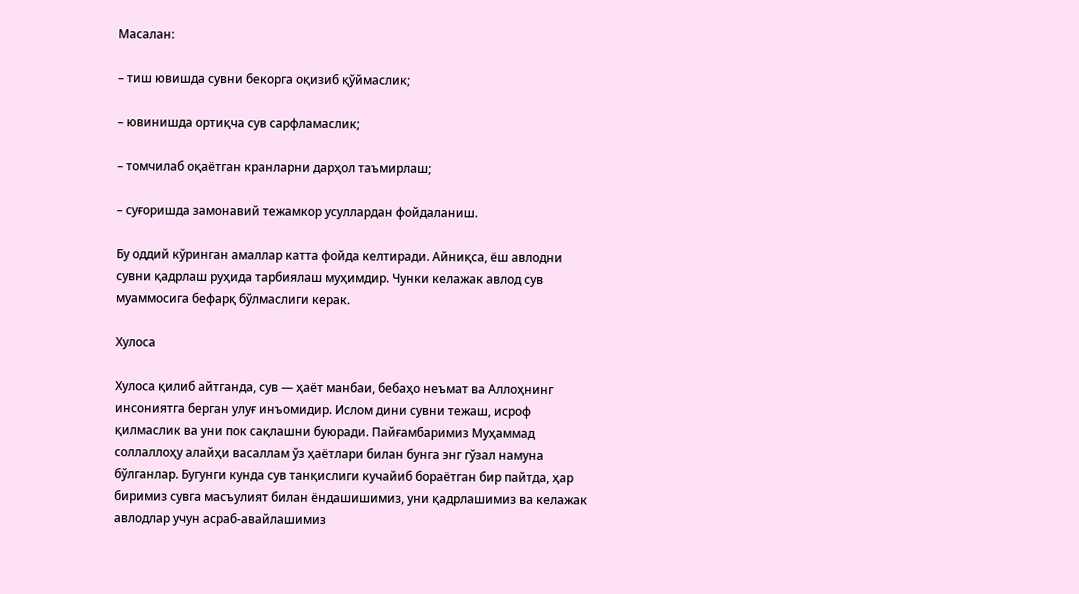Масалан:

– тиш ювишда сувни бекорга оқизиб қўймаслик;

– ювинишда ортиқча сув сарфламаслик;

– томчилаб оқаётган кранларни дарҳол таъмирлаш;

– суғоришда замонавий тежамкор усуллардан фойдаланиш.

Бу оддий кўринган амаллар катта фойда келтиради. Айниқса, ёш авлодни сувни қадрлаш руҳида тарбиялаш муҳимдир. Чунки келажак авлод сув муаммосига бефарқ бўлмаслиги керак.

Хулоса

Хулоса қилиб айтганда, сув — ҳаёт манбаи, бебаҳо неъмат ва Аллоҳнинг инсониятга берган улуғ инъомидир. Ислом дини сувни тежаш, исроф қилмаслик ва уни пок сақлашни буюради. Пайғамбаримиз Муҳаммад соллаллоҳу алайҳи васаллам ўз ҳаётлари билан бунга энг гўзал намуна бўлганлар. Бугунги кунда сув танқислиги кучайиб бораётган бир пайтда, ҳар биримиз сувга масъулият билан ёндашишимиз, уни қадрлашимиз ва келажак авлодлар учун асраб-авайлашимиз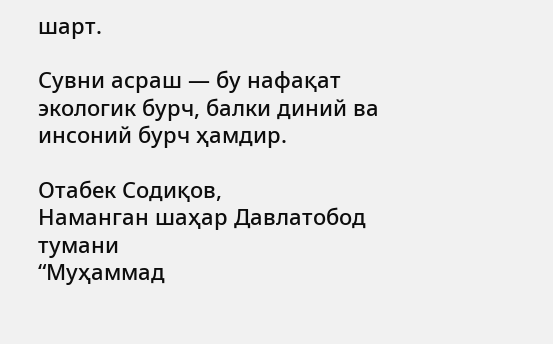шарт.

Сувни асраш — бу нафақат экологик бурч, балки диний ва инсоний бурч ҳамдир.

Отабек Содиқов,
Наманган шаҳар Давлатобод тумани
“Муҳаммад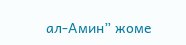ал-Амин” жоме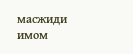масжиди имом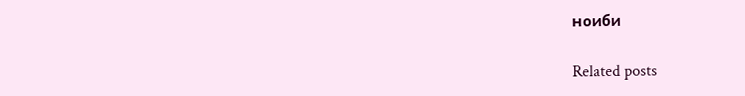ноиби

Related posts